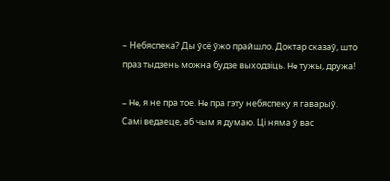– Небяспека? Ды ўсё ўжо прайшло. Доктар сказаў, што праз тыдзень можна будзе выходзіць. He тужы, дружа!

– He, я не пра тое. He пра гэту небяспеку я гаварыў. Самі ведаеце, аб чым я думаю. Ці няма ў вас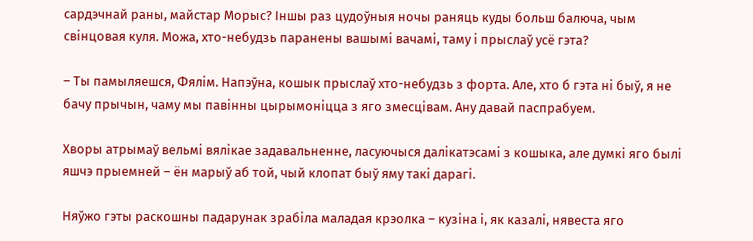сардэчнай раны, майстар Морыс? Іншы раз цудоўныя ночы раняць куды больш балюча, чым свінцовая куля. Можа, хто-небудзь паранены вашымі вачамі, таму і прыслаў усё гэта?

– Ты памыляешся, Фялім. Напэўна, кошык прыслаў хто-небудзь з форта. Але, хто б гэта ні быў, я не бачу прычын, чаму мы павінны цырымоніцца з яго змесцівам. Ану давай паспрабуем.

Хворы атрымаў вельмі вялікае задавальненне, ласуючыся далікатэсамі з кошыка, але думкі яго былі яшчэ прыемней – ён марыў аб той, чый клопат быў яму такі дарагі.

Няўжо гэты раскошны падарунак зрабіла маладая крэолка – кузіна і, як казалі, нявеста яго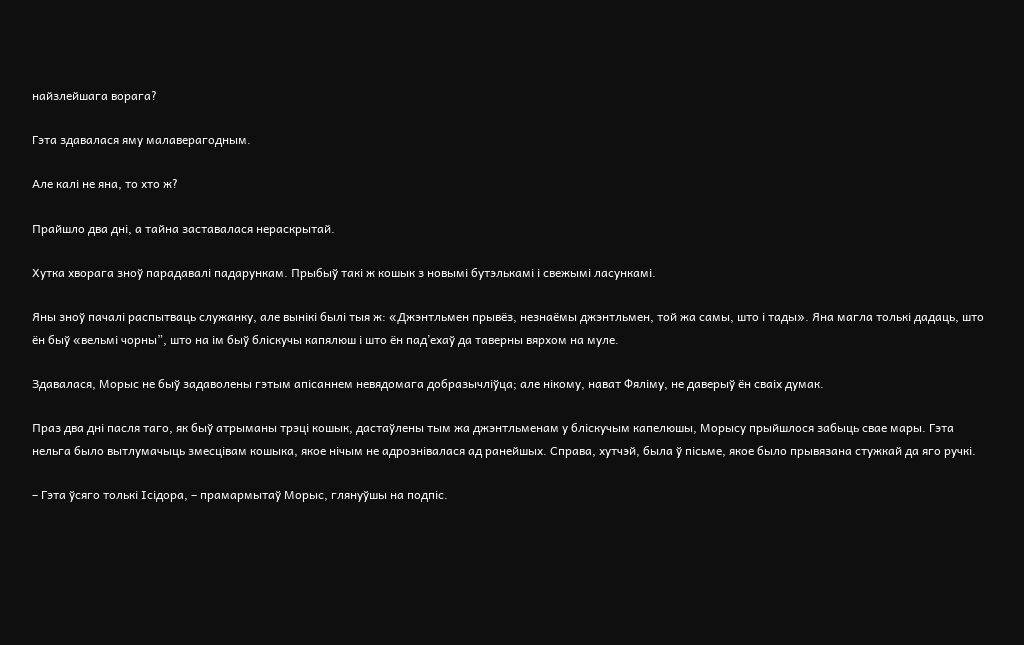найзлейшага ворага?

Гэта здавалася яму малаверагодным.

Але калі не яна, то хто ж?

Прайшло два дні, а тайна заставалася нераскрытай.

Хутка хворага зноў парадавалі падарункам. Прыбыў такі ж кошык з новымі бутэлькамі і свежымі ласункамі.

Яны зноў пачалі распытваць служанку, але вынікі былі тыя ж: «Джэнтльмен прывёз, незнаёмы джэнтльмен, той жа самы, што і тады». Яна магла толькі дадаць, што ён быў «вельмі чорны”, што на ім быў бліскучы капялюш і што ён пад’ехаў да таверны вярхом на муле.

Здавалася, Морыс не быў задаволены гэтым апісаннем невядомага добразычліўца; але нікому, нават Фяліму, не даверыў ён сваіх думак.

Праз два дні пасля таго, як быў атрыманы трэці кошык, дастаўлены тым жа джэнтльменам у бліскучым капелюшы, Морысу прыйшлося забыць свае мары. Гэта нельга было вытлумачыць змесцівам кошыка, якое нічым не адрознівалася ад ранейшых. Справа, хутчэй, была ў пісьме, якое было прывязана стужкай да яго ручкі.

– Гэта ўсяго толькі Ісідора, – прамармытаў Морыс, глянуўшы на подпіс.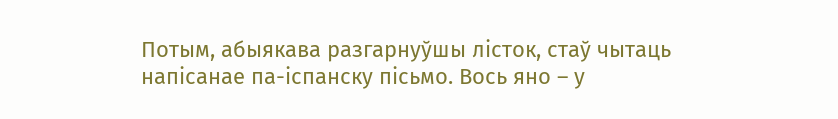Потым, абыякава разгарнуўшы лісток, стаў чытаць напісанае па-іспанску пісьмо. Вось яно – у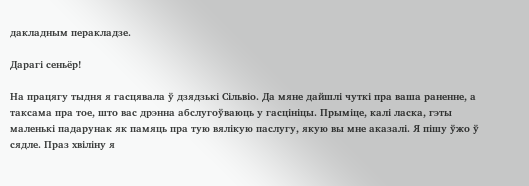дакладным перакладзе.

Дарагі сеньёр!

На працягу тыдня я гасцявала ў дзядзькі Сільвіо. Да мяне дайшлі чуткі пра ваша раненне, а таксама пра тое, што вас дрэнна абслугоўваюць у гасцініцы. Прыміце, калі ласка, гэты маленькі падарунак як памяць пра тую вялікую паслугу, якую вы мне аказалі. Я пішу ўжо ў сядле. Праз хвіліну я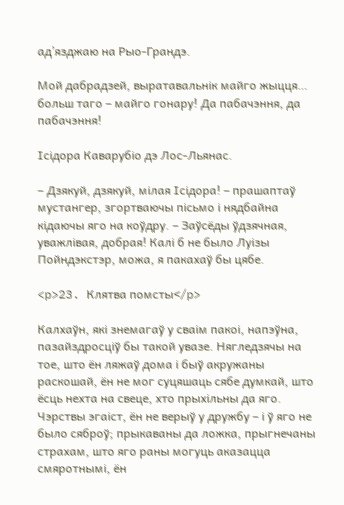ад’язджаю на Рыо-Грандэ.

Мой дабрадзей, выратавальнік майго жыцця… больш таго – майго гонару! Да пабачэння, да пабачэння!

Ісідора Каварубіо дэ Лос-Льянас.

– Дзякуй, дзякуй, мілая Ісідора! – прашаптаў мустангер, згортваючы пісьмо і нядбайна кідаючы яго на коўдру. – Заўсёды ўдзячная, уважлівая, добрая! Калі б не было Луізы Пойндэкстэр, можа, я пакахаў бы цябе.

<p>23. Клятва помсты</p>

Калхаўн, які знемагаў у сваім пакоі, напэўна, пазайздросціў бы такой увазе. Нягледзячы на тое, што ён ляжаў дома і быў акружаны раскошай, ён не мог суцяшаць сябе думкай, што ёсць нехта на свеце, хто прыхільны да яго. Чэрствы эгаіст, ён не верыў у дружбу – і ў яго не было сяброў; прыкаваны да ложка, прыгнечаны страхам, што яго раны могуць аказацца смяротнымі, ён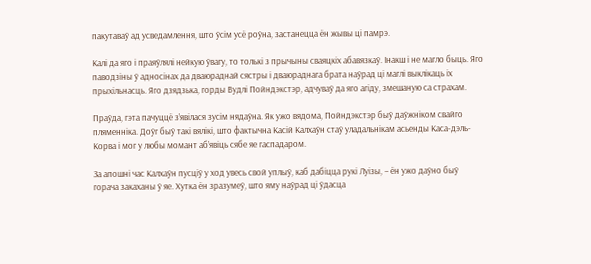пакутаваў ад усведамлення, што ўсім усё роўна, застанецца ён жывы ці памрэ.

Калі да яго і праяўлялі нейкую ўвагу, то толькі з прычыны сваяцкіх абавязкаў. Інакш і не магло быць. Яго паводзіны ў адносінах да дваюраднай сястры і дваюраднага брата наўрад ці маглі выклікаць іх прыхільнасць. Яго дзядзька, горды Вудлі Пойндэкстэр, адчуваў да яго агіду, змешаную са страхам.

Праўда, гэта пачуццё з’явілася зусім нядаўна. Як ужо вядома, Пойндэкстэр быў даўжніком свайго пляменніка. Доўг быў такі вялікі, што фактычна Касій Калхаўн стаў уладальнікам асьенды Каса-дэль-Корва і мог у любы момант аб’явіць сябе яе гаспадаром.

За апошні час Калхаўн пусціў у ход увесь свой уплыў, каб дабіцца рукі Луізы, – ён ужо даўно быў горача закаханы ў яе. Хутка ён зразумеў, што яму наўрад ці ўдасца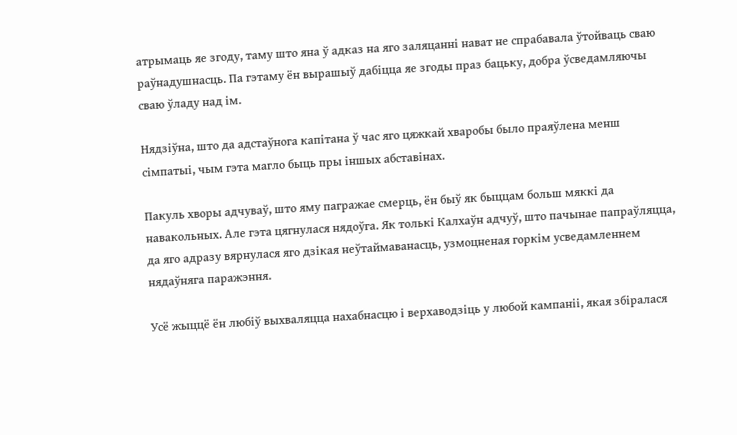атрымаць яе згоду, таму што яна ў адказ на яго заляцанні нават не спрабавала ўтойваць сваю раўнадушнасць. Па гэтаму ён вырашыў дабіцца яе згоды праз бацьку, добра ўсведамляючы сваю ўладу над ім.

Нядзіўна, што да адстаўнога капітана ў час яго цяжкай хваробы было праяўлена менш сімпатыі, чым гэта магло быць пры іншых абставінах.

Пакуль хворы адчуваў, што яму пагражае смерць, ён быў як быццам больш мяккі да навакольных. Але гэта цягнулася нядоўга. Як толькі Калхаўн адчуў, што пачынае папраўляцца, да яго адразу вярнулася яго дзікая неўтаймаванасць, узмоцненая горкім усведамленнем нядаўняга паражэння.

Усё жыццё ён любіў выхваляцца нахабнасцю і верхаводзіць у любой кампаніі, якая збіралася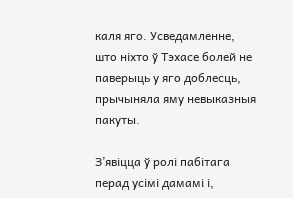каля яго. Усведамленне, што ніхто ў Тэхасе болей не паверыць у яго доблесць, прычыняла яму невыказныя пакуты.

З’явіцца ў ролі пабітага перад усімі дамамі і,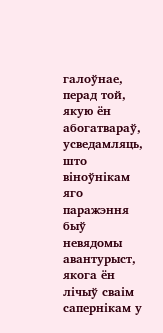галоўнае, перад той, якую ён абогатвараў, усведамляць, што віноўнікам яго паражэння быў невядомы авантурыст, якога ён лічыў сваім сапернікам у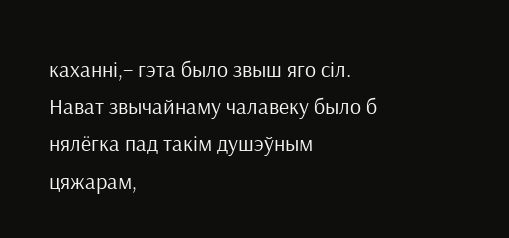каханні,– гэта было звыш яго сіл. Нават звычайнаму чалавеку было б нялёгка пад такім душэўным цяжарам,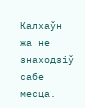Калхаўн жа не знаходзіў сабе месца.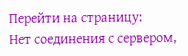Перейти на страницу:
Нет соединения с сервером,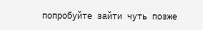попробуйте зайти чуть позже